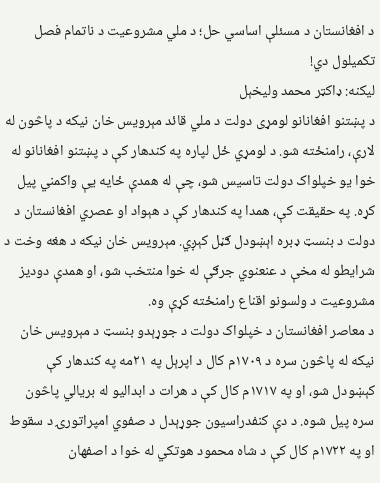د افغانستان د مسئلې اساسي حل؛ د ملي مشروعیت د ناتمام فصل تکمیلول دي!
لیکنه: ډاکټر محمد وليخېل
د پښتنو افغانانو لومړی دولت د ملي قائد مېرویس خان نیکه د پاڅون له لارې، رامنځته شو. د لومړي ځل لپاره په کندهار کې د پښتنو افغانانو له خوا یو خپلواک دولت تاسیس شو، چې له همدې ځایه یې واکمني پیل کړه. په حقیقت کې، همدا په کندهار کې د هېواد او عصري افغانستان د دولت د بنسټ ډبره اېښودل ګڼل کېږي. مېرویس خان نیکه د هغه وخت د شرایطو له مخې د عنعنوي جرګې له خوا منتخب شو، او همدې دودیز مشروعیت د ولسونو اقناع رامنځته کړې وه.
د معاصر افغانستان د خپلواک دولت د جوړېدو بنسټ د مېرویس خان نیکه له پاڅون سره د ۱۷۰۹م کال د اپرېل په ۲۱مه په کندهار کې کېښودل شو، او په ۱۷۱۷م کال کې د هرات د ابدالیو له بریالي پاڅون سره پیل شوه. د دې کنفدراسیون جوړېدل د صفوي امپراتورۍ د سقوط او په ۱۷۲۲م کال کې د شاه محمود هوتکي له خوا د اصفهان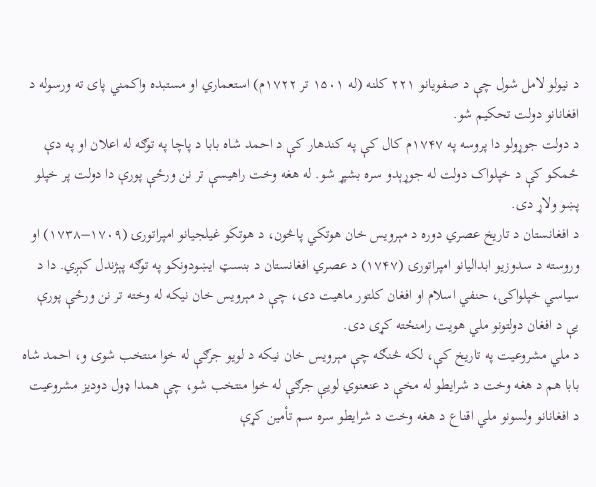د نیولو لامل شول چې د صفویانو ۲۲۱ کلنه (له ۱۵۰۱ تر ۱۷۲۲م) استعماري او مستبده واکمني پای ته ورسوله د افغانانو دولت تحکیم شو.
د دولت جوړولو دا پروسه په ۱۷۴۷م کال کې په کندهار کې د احمد شاه بابا د پاچا په توګه له اعلان او په دې ځمکو کې د خپلواک دولت له جوړېدو سره بشپړ شو. له هغه وخت راهیسې تر نن ورځې پورې دا دولت پر خپلو پښو ولاړ دی.
د افغانستان د تاریخ عصري دوره د مېرویس خان هوتکي پاڅون، د هوتکو غیلجيانو امپراتورۍ (۱۷۰۹–۱۷۳۸) او وروسته د سدوزيو ابدالیانو امپراتورۍ (۱۷۴۷) د عصري افغانستان د بنسټ ایښودونکو په توګه پېژندل کېږي. دا د سیاسي خپلواکۍ، حنفي اسلام او افغان کلتور ماهیت دی، چې د مېرویس خان نیکه له وخته تر نن ورځې پورې یې د افغان دولتونو ملي هویت رامنځته کړی دی.
د ملي مشروعیت په تاریخ کې، لکه څنګه چې مېرویس خان نیکه د لویو جرګې له خوا منتخب شوی و، احمد شاه بابا هم د هغه وخت د شرایطو له مخې د عنعنوي لویې جرګې له خوا منتخب شو، چې همدا ډول دودیز مشروعیت د افغانانو ولسونو ملي اقناع د هغه وخت د شرایطو سره سم تأمین کړې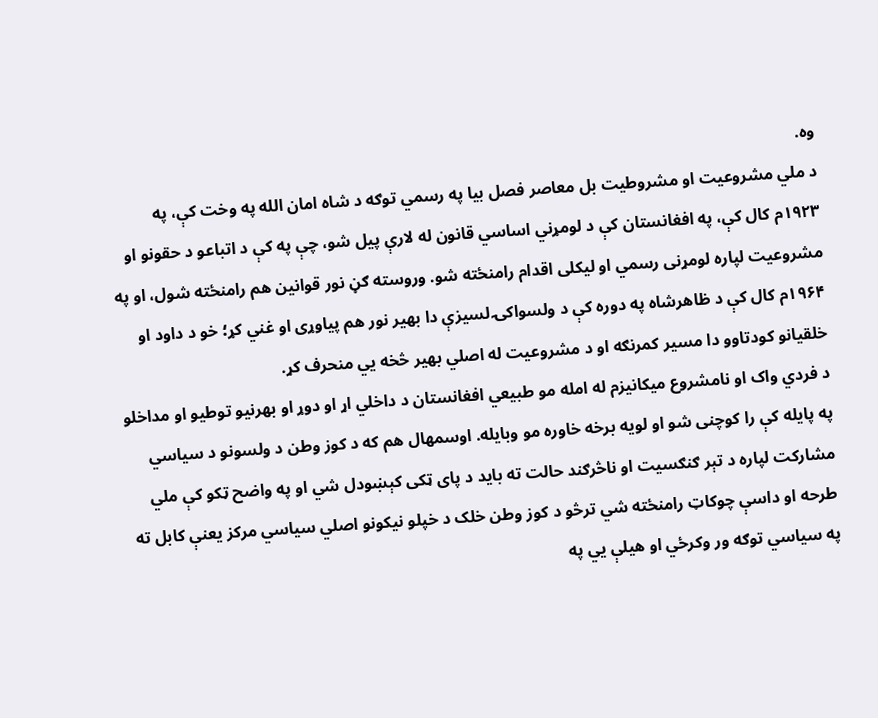وه.
د ملي مشروعیت او مشروطیت بل معاصر فصل بیا په رسمي توګه د شاه امان الله په وخت کې، په ۱۹۲۳م کال کې، په افغانستان کې د لومړني اساسي قانون له لارې پیل شو، چې په کې د اتباعو د حقونو او مشروعیت لپاره لومړنی رسمي او لیکلی اقدام رامنځته شو. وروسته ګڼ نور قوانین هم رامنځته شول، او په ۱۹۶۴م کال کې د ظاهرشاه په دوره کې د ولسواکۍ لسیزې دا بهیر نور هم پیاوړی او غني کړ؛ خو د داود او خلقیانو کودتاوو دا مسیر کمرنګه او د مشروعیت له اصلي بهیر څخه يي منحرف کړ.
د فردي واک او نامشروع میکانیزم له امله مو طبیعي افغانستان د داخلي اړ او دوړ او بهرنیو توطیو او مداخلو په پایله کې را کوچنی شو او لویه برخه خاوره مو وبایله. اوسمهال هم که د کوز وطن د ولسونو د سیاسي مشارکت لپاره د تېر ګنګسیت او ناڅرګند حالت ته باید د پای ټکی کېښودل شي او په واضح ټکو کې ملي طرحه او داسې چوکاټ رامنځته شي ترڅو د کوز وطن خلک د خپلو نیکونو اصلي سیاسي مرکز یعنې کابل ته په سیاسي توګه ور وکرځي او هیلې يي په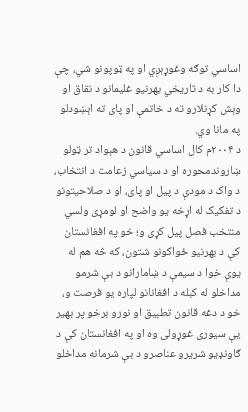اساسي توګه وغوړېږي او په ټوپونو شي، چې دا کار به د تاریخي بهرنیو غلیمانو د نقاق او وېش کړنلارو ته د خاتمې او پای ته اېښودلو په مانا وي.
د ۲۰۰۴م کال اساسي قانون د هېواد تر ټولو ښاروندمحوره او د سیاسي زعامت د انتخاب، د واک د مودې د پیل او پای، او د صلاحیتونو د تفکیک له اړخه یو واضح او لومړی ولسي منتخب فصل پیل کړی و؛ خو په افغانستان کې د بهرنیو ځواکونو شتون، که څه هم له یوې خوا د سیمې د ښامارانو د بې شرمو مداخلو له کبله د افغانانو لپاره یو فرصت و، خو د دغه قانون تطبیق او نورو برخو پر بهیر یې سیوری غوړولی وه او په افغانستان کې د ګاونډیو شریرو عناصرو د بې شرمانه مداخلو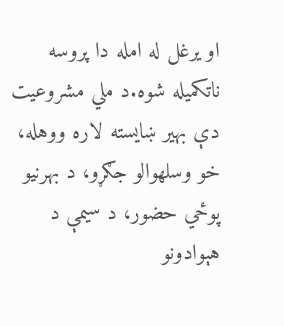او یرغل له امله دا پروسه ناتکمیله شوه.د ملي مشروعیت دې بهیر ښایسته لاره ووهله، خو وسلهوالو جګړو، د بهرنیو پوځي حضور، د سیمې د هېوادونو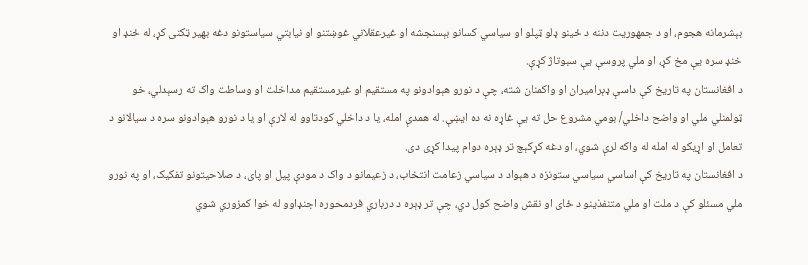بېشرمانه هجوم، او د جمهوریت دننه د ځینو ډلو ټپلو او سیاسي کسانو بېسنجشه او غیرعقلاني غوښتنو او نیابتي سیاستونو دغه بهیر ټکنی کړ، له ځنډ او خنډ سره یې مخ کړ، او ملي پروسې یې سبوتاژ کړې.
د افغانستان په تاریخ کې داسې ډېرامیران او واکمنان شته، چې د نورو هېوادونو په مستقیم او غیرمستقیم مداخلت او وساطت واک ته رسېدلي، خو ټولمنلي ملي او واضح داخلي/ بومي مشروع حل ته یې غاړه نه ده ایښې. له همدې امله، یا د داخلي کودتاوو له لارې او یا د نورو هېوادونو سره د سیالانو د تعامل او اړیکو له امله له واکه لرې شوي، او دغه کړکېچ تر ډېره دوام پیدا کړی دی.
د افغانستان په تاریخ کې اساسي سیاسي ستونزه د هېواد د سیاسي زعامت انتخاب، د زعیمانو د واک د مودې پیل او پای، د صلاحیتونو تفکیک، او په نورو ملي مسئلو کې د ملت او ملي متنفذینو د ځای او نقش واضح کول دي، چې تر ډېره د درباري فردمحوره اجنډاوو له خوا کمزوري شوي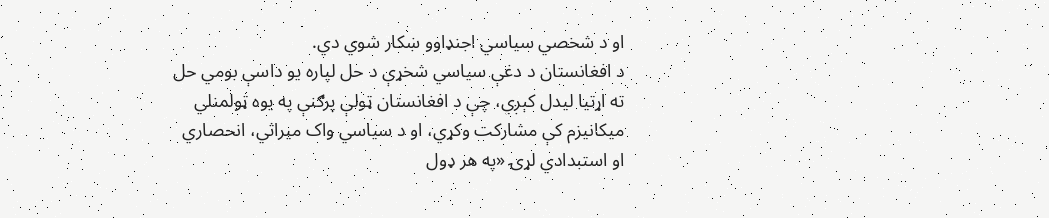او د شخصي سیاسي اجنډاوو ښکار شوي دي.
د افغانستان د دغې سیاسي شخړې د حل لپاره یو داسې بومي حل ته اړتیا لیدل کېږي، چې د افغانستان ټولې پرګنې په یوه ټولمنلي میکانیزم کې مشارکت وکړي، او د سیاسي واک میراثي، انحصاري او استبدادي لړۍ «په هر ډول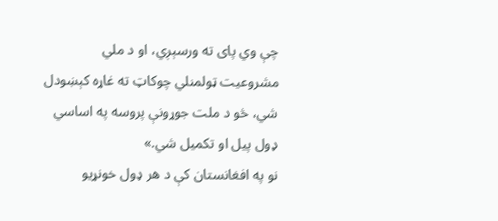چې وي پای ته ورسېږي، او د ملي مشروعیت ټولمنلي چوکاټ ته غاړه کېښودل شي، څو د ملت جوړونې پروسه په اساسي ډول پیل او تکمیل شي.»
نو په افغانستان کې د هر ډول خونړیو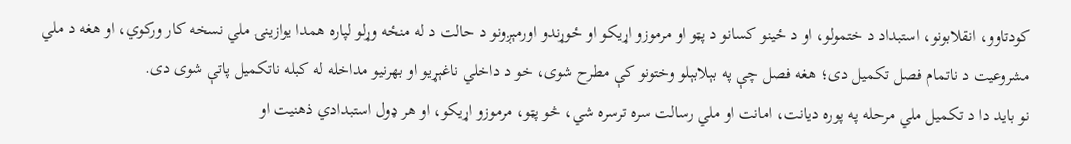کودتاوو، انقلابونو، استبداد د ختمولو، او د ځینو کسانو د پټو او مرموزو اړیکو او ځوړندو اورمېږونو د حالت د له منځه وړلو لپاره همدا یوازینۍ ملي نسخه کار ورکوي، او هغه د ملي مشروعیت د ناتمام فصل تکمیل دی؛ هغه فصل چې په بېلابېلو وختونو کې مطرح شوی، خو د داخلي ناغېړیو او بهرنیو مداخله له کبله ناتکمیل پاتې شوی دی.
نو باید دا د تکمیل ملي مرحله په پوره دیانت، امانت او ملي رسالت سره ترسره شي، څو پټو، مرموزو اړیکو، او هر ډول استبدادي ذهنیت او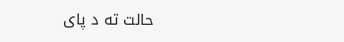حالت ته د پای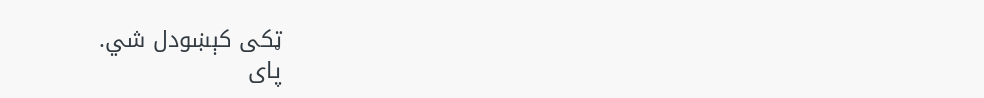ټکی کېښودل شي.
پای